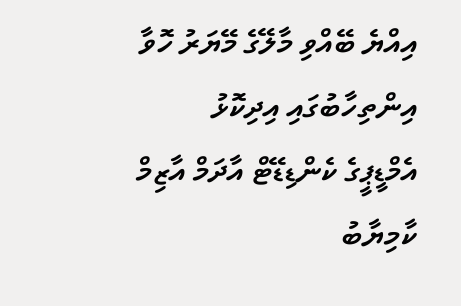އިއްޔެ ބޭއްވި މާލޭގެ މޭޔަރު ހޮވާ އިންތިހާބުގައި އިދިކޮޅު އެމްޑީޕީގެ ކެންޑިޑޭޓް އާދަމް އާޒިމް ކާމިޔާބު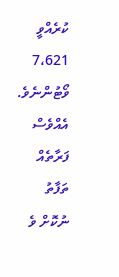ކުރެއްވީ 7،621 ވޯޓުންނެވެ.
އެއްވެސް ފަރާތެއް ތަފާތު ނުކޮށް ވެ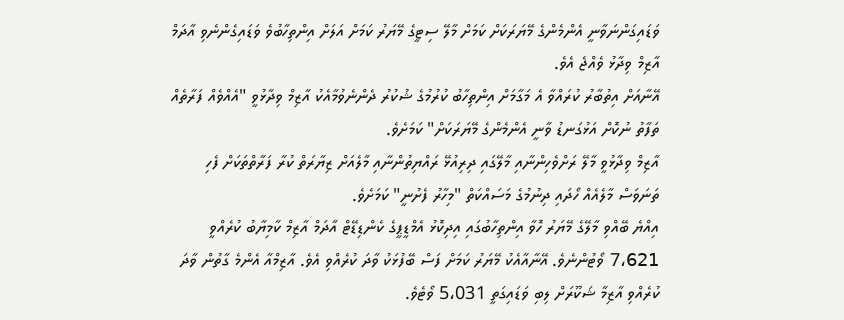ވަޑައިގަންނަވާނީ އެންމެންގެ މޭޔަރަކަށް ކަމަށް މާލޭ ސިޓީގެ މޭޔަރު ކަމަށް އަލަށް އިންތިހާބުވެ ވަޑައިގެންނެވި އާދަމް އާޒިމް ވިދާޅު ވެއްޖެ އެވެ.
އޭނާއަށް އިތުބާރު ކުރައްވާ އެ މަގާމަށް އިންތިހާބު ކުރުމުގެ ޝުކުރު ދެންނެވުމާއެކު އާޒިމް ވިދާޅުވީ "އެއްވެއް ފަރާތެއް ތަފާތު ނުކޮށް އަޅުގަނޑު ވާނީ އެންމެންގެ މޭޔަރަކަށް" ކަމަށެވެ.
އާޒިމް ވިދާޅުވީ މާލޭ ރަށްވެހިންނާއި މާލޭގައި ދިރިއުޅޭ ރައްޔިތުންނާއި މާލެއަށް ޒިޔާރަތް ކުރާ ފަރާތްތަކަށް ފެހި ތަނަވަސް މާލެއެއް ހޯދައި ދިނުމުގެ މަސައްކަތް "މިހާރު ފެށުނީ" ކަމަށެވެ.
އިއްޔެ ބޭއްވި މާލޭގެ މޭޔަރު ހޮވާ އިންތިހާބުގައި އިދިކޮޅު އެމްޑީޕީގެ ކެންޑިޑޭޓް އާދަމް އާޒިމް ކާމިޔާބު ކުރެއްވީ 7،621 ވޯޓުންނެވެ. އޭނާއާއެކު މޭޔަރު ކަމަށް ފަސް ބޭފުޅަކު ވާދަ ކުރެއްވި އެވެ. އާޒިމްއާ އެންމެ ގާތުން ވާދަ ކުރެއްވި އާޒިމާ ޝަކޫރަށް ލިބި ވަޑައިގަތީ 5،031 ވޯޓެވެ.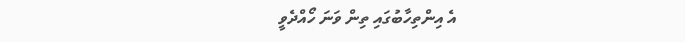އެ އިންތިހާބުގައި ތިން ވަނަ ހޯއްދެވީ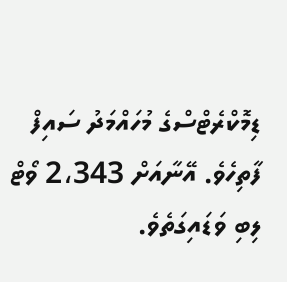ޑިމޮކްރެޓްސްގެ މުހައްމަދު ސައިފް ފާތިހެވެ. އޭނާއަށް 2،343 ވޯޓް ލިބި ވަޑައިގަތެވެ.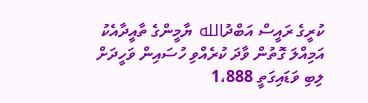ކުރީގެ ރައީސް އަބްދުالله ޔާމީންގެ ތާއީދާއެކު އަމިއްލަ ގޮތުން ވާދަ ކުރެއްވި ހުސައިން ވަހީދަށް ލިބި ވަޑައިގަތީ 1،888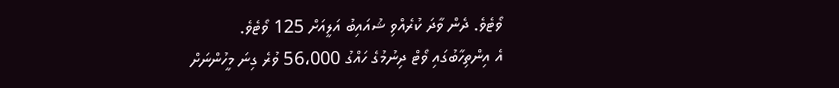ވޯޓެވެ. ދެން ވާދަ ކުރެއްވި ޝުއައިބު އަލީއަށް 125 ވޯޓެވެ.
އެ އިންތިހާބުގައި ވޯޓް ދިނުމުގެ ހައްގު 56،000 ވުރެ ގިނަ މީހުންނަށް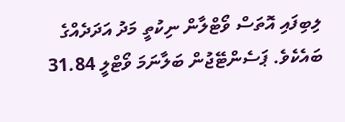ލިބިފައި އޮތަސް ވޯޓްލާން ނިކުތީ މަދު އަދަދެއްގެ ބައެކެވެ. ޕަސެންޓޭޖުން ބަލާނަމަ ވޯޓްލީ 31.84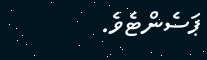ޕަސެންޓެވެ.